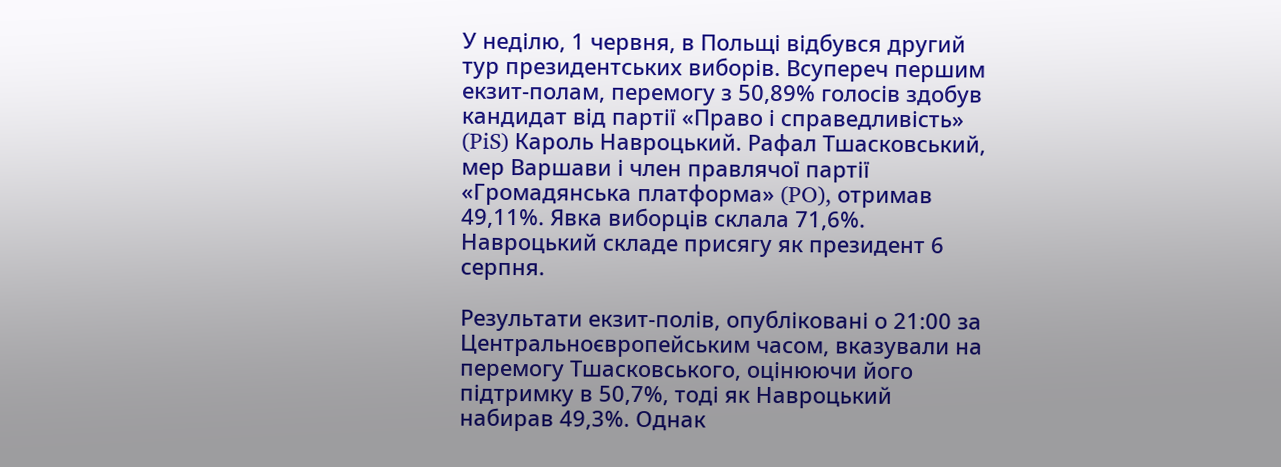У неділю, 1 червня, в Польщі відбувся другий тур президентських виборів. Всупереч першим екзит-полам, перемогу з 50,89% голосів здобув кандидат від партії «Право і справедливість» (PiS) Кароль Навроцький. Рафал Тшасковський, мер Варшави і член правлячої партії «Громадянська платформа» (PO), отримав 49,11%. Явка виборців склала 71,6%. Навроцький складе присягу як президент 6 серпня.

Результати екзит-полів, опубліковані о 21:00 за Центральноєвропейським часом, вказували на перемогу Тшасковського, оцінюючи його підтримку в 50,7%, тоді як Навроцький набирав 49,3%. Однак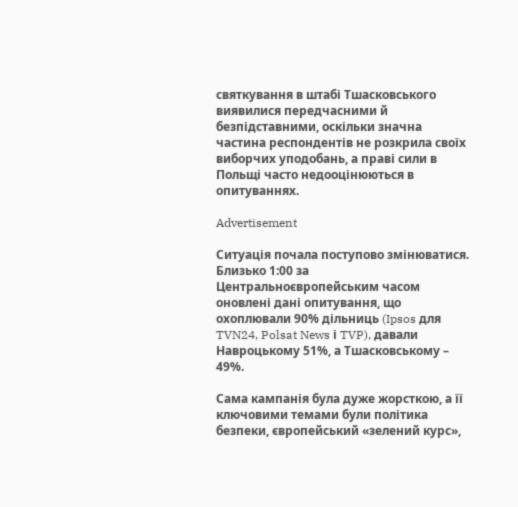святкування в штабі Тшасковського виявилися передчасними й безпідставними, оскільки значна частина респондентів не розкрила своїх виборчих уподобань, а праві сили в Польщі часто недооцінюються в опитуваннях.

Advertisement

Ситуація почала поступово змінюватися. Близько 1:00 за Центральноєвропейським часом оновлені дані опитування, що охоплювали 90% дільниць (Ipsos для TVN24, Polsat News і TVP), давали Навроцькому 51%, а Тшасковському – 49%.

Сама кампанія була дуже жорсткою, а її ключовими темами були політика безпеки, європейський «зелений курс»,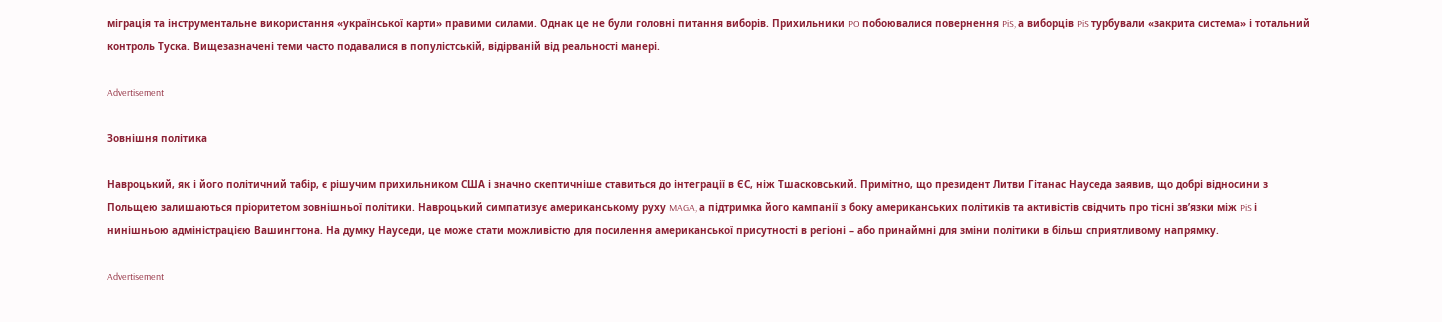міграція та інструментальне використання «української карти» правими силами. Однак це не були головні питання виборів. Прихильники PO побоювалися повернення PiS, а виборців PiS турбували «закрита система» і тотальний контроль Туска. Вищезазначені теми часто подавалися в популістській, відірваній від реальності манері.

Advertisement

Зовнішня політика

Навроцький, як і його політичний табір, є рішучим прихильником США і значно скептичніше ставиться до інтеграції в ЄС, ніж Тшасковський. Примітно, що президент Литви Гітанас Науседа заявив, що добрі відносини з Польщею залишаються пріоритетом зовнішньої політики. Навроцький симпатизує американському руху MAGA, а підтримка його кампанії з боку американських політиків та активістів свідчить про тісні зв’язки між PiS і нинішньою адміністрацією Вашингтона. На думку Науседи, це може стати можливістю для посилення американської присутності в регіоні – або принаймні для зміни політики в більш сприятливому напрямку.

Advertisement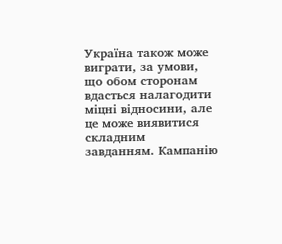Україна також може виграти, за умови, що обом сторонам вдасться налагодити міцні відносини, але це може виявитися складним завданням. Кампанію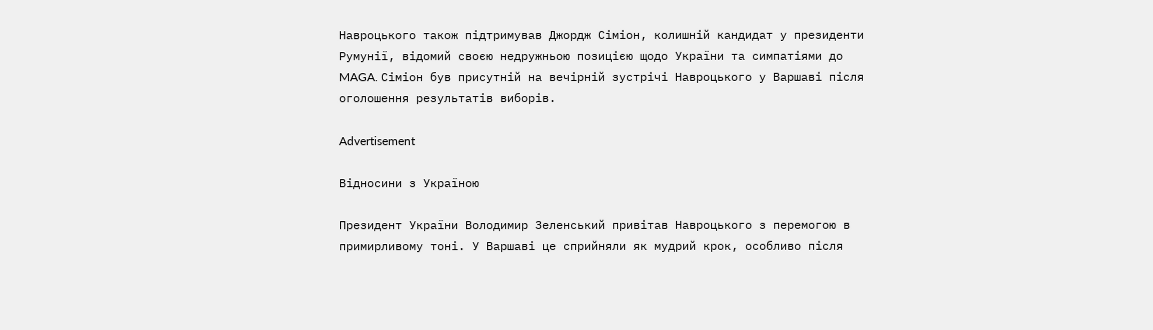Навроцького також підтримував Джордж Сіміон, колишній кандидат у президенти Румунії, відомий своєю недружньою позицією щодо України та симпатіями до MAGA. Сіміон був присутній на вечірній зустрічі Навроцького у Варшаві після оголошення результатів виборів.

Advertisement

Відносини з Україною

Президент України Володимир Зеленський привітав Навроцького з перемогою в примирливому тоні. У Варшаві це сприйняли як мудрий крок, особливо після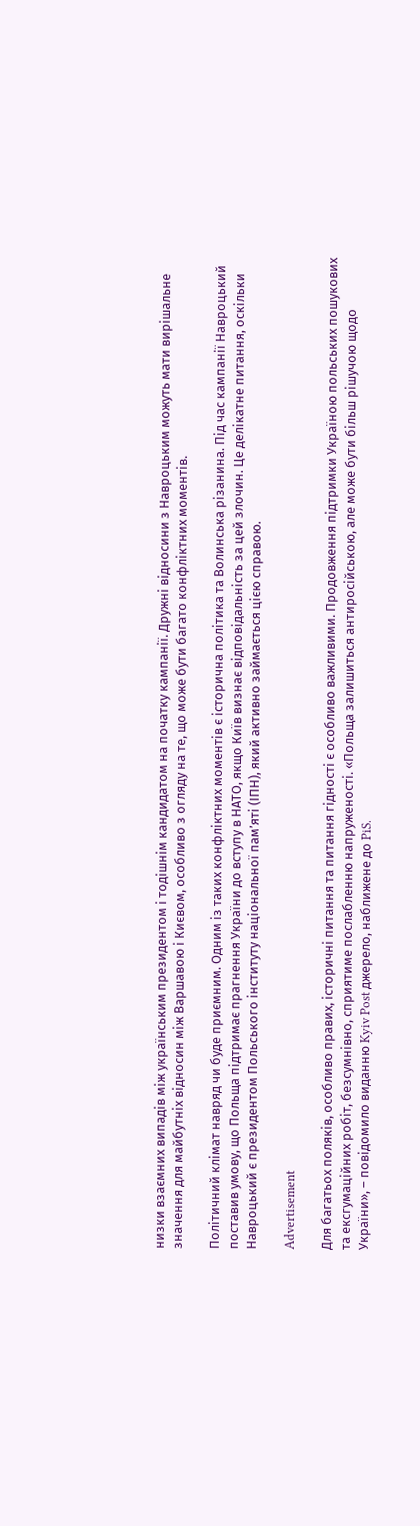низки взаємних випадів між українським президентом і тодішнім кандидатом на початку кампанії. Дружні відносини з Навроцьким можуть мати вирішальне значення для майбутніх відносин між Варшавою і Києвом, особливо з огляду на те, що може бути багато конфліктних моментів.

Політичний клімат навряд чи буде приємним. Одним із таких конфліктних моментів є історична політика та Волинська різанина. Під час кампанії Навроцький поставив умову, що Польща підтримає прагнення України до вступу в НАТО, якщо Київ визнає відповідальність за цей злочин. Це делікатне питання, оскільки Навроцький є президентом Польського інституту національної пам’яті (ІПН), який активно займається цією справою.

Advertisement

Для багатьох поляків, особливо правих, історичні питання та питання гідності є особливо важливими. Продовження підтримки Україною польських пошукових та ексгумаційних робіт, безсумнівно, сприятиме послабленню напруженості. «Польща залишиться антиросійською, але може бути більш рішучою щодо України», – повідомило виданню Kyiv Post джерело, наближене до PiS.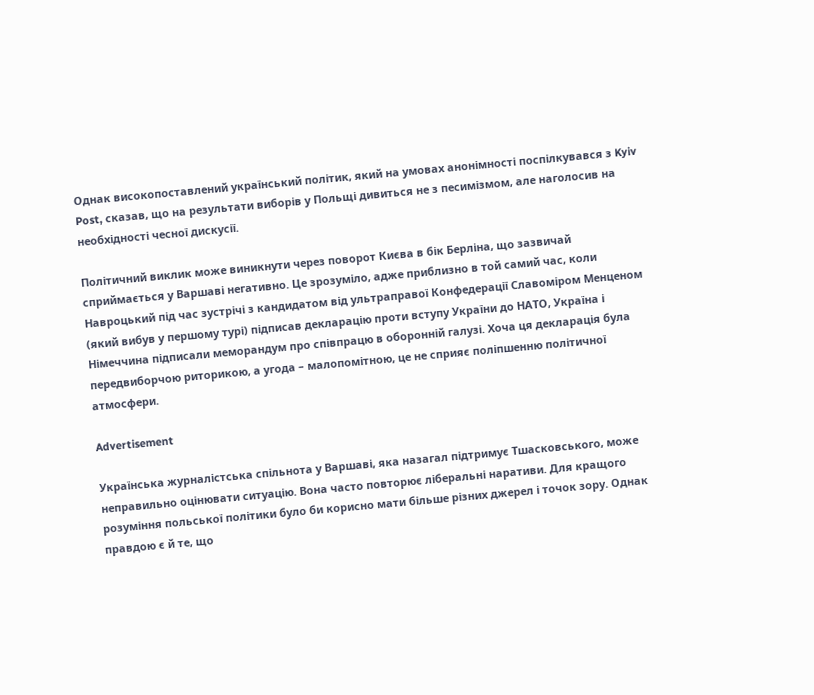Однак високопоставлений український політик, який на умовах анонімності поспілкувався з Kyiv Post, сказав, що на результати виборів у Польщі дивиться не з песимізмом, але наголосив на необхідності чесної дискусії.

Політичний виклик може виникнути через поворот Києва в бік Берліна, що зазвичай сприймається у Варшаві негативно. Це зрозуміло, адже приблизно в той самий час, коли Навроцький під час зустрічі з кандидатом від ультраправої Конфедерації Славоміром Менценом (який вибув у першому турі) підписав декларацію проти вступу України до НАТО, Україна і Німеччина підписали меморандум про співпрацю в оборонній галузі. Хоча ця декларація була передвиборчою риторикою, а угода – малопомітною, це не сприяє поліпшенню політичної атмосфери.

Advertisement

Українська журналістська спільнота у Варшаві, яка назагал підтримує Тшасковського, може неправильно оцінювати ситуацію. Вона часто повторює ліберальні наративи. Для кращого розуміння польської політики було би корисно мати більше різних джерел і точок зору. Однак правдою є й те, що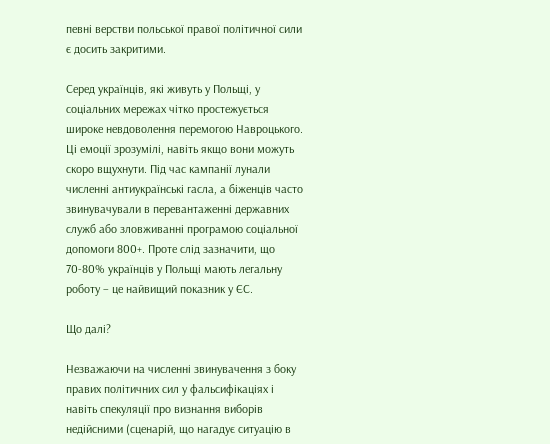певні верстви польської правої політичної сили є досить закритими.

Серед українців, які живуть у Польщі, у соціальних мережах чітко простежується широке невдоволення перемогою Навроцького. Ці емоції зрозумілі, навіть якщо вони можуть скоро вщухнути. Під час кампанії лунали численні антиукраїнські гасла, а біженців часто звинувачували в перевантаженні державних служб або зловживанні програмою соціальної допомоги 800+. Проте слід зазначити, що 70-80% українців у Польщі мають легальну роботу – це найвищий показник у ЄС.

Що далі?

Незважаючи на численні звинувачення з боку правих політичних сил у фальсифікаціях і навіть спекуляції про визнання виборів недійсними (сценарій, що нагадує ситуацію в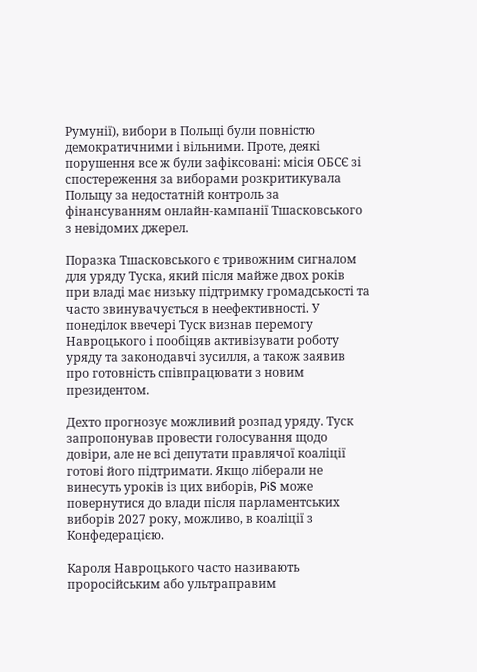Румунії), вибори в Польщі були повністю демократичними і вільними. Проте, деякі порушення все ж були зафіксовані: місія ОБСЄ зі спостереження за виборами розкритикувала Польщу за недостатній контроль за фінансуванням онлайн-кампанії Тшасковського з невідомих джерел.

Поразка Тшасковського є тривожним сигналом для уряду Туска, який після майже двох років при владі має низьку підтримку громадськості та часто звинувачується в неефективності. У понеділок ввечері Туск визнав перемогу Навроцького і пообіцяв активізувати роботу уряду та законодавчі зусилля, а також заявив про готовність співпрацювати з новим президентом.

Дехто прогнозує можливий розпад уряду. Туск запропонував провести голосування щодо довіри, але не всі депутати правлячої коаліції готові його підтримати. Якщо ліберали не винесуть уроків із цих виборів, PiS може повернутися до влади після парламентських виборів 2027 року, можливо, в коаліції з Конфедерацією.

Кароля Навроцького часто називають проросійським або ультраправим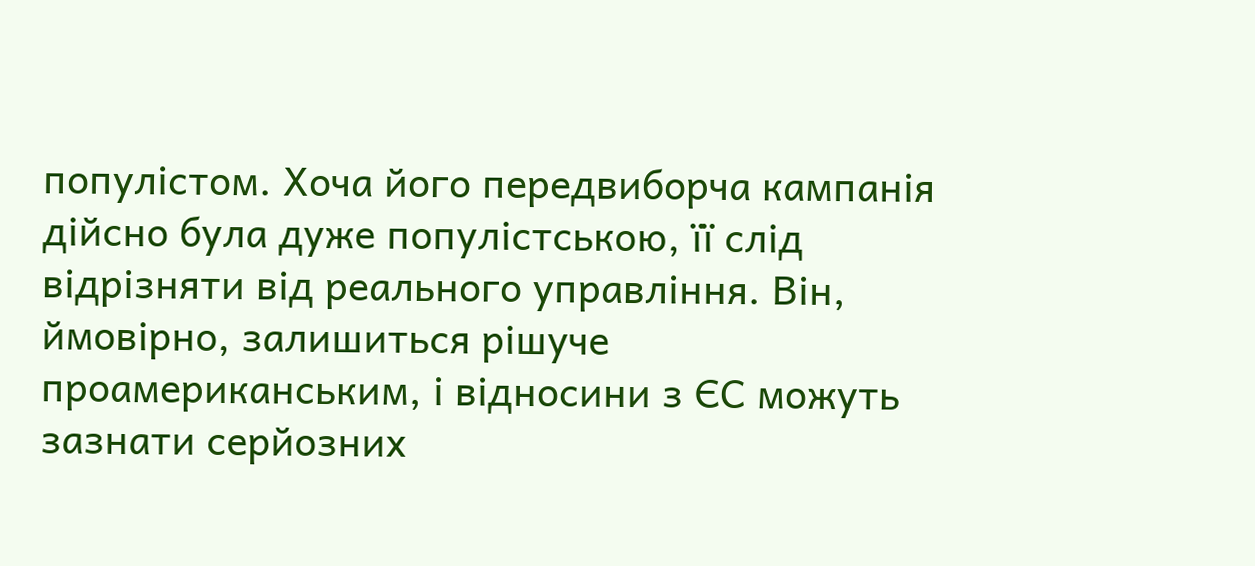популістом. Хоча його передвиборча кампанія дійсно була дуже популістською, її слід відрізняти від реального управління. Він, ймовірно, залишиться рішуче проамериканським, і відносини з ЄС можуть зазнати серйозних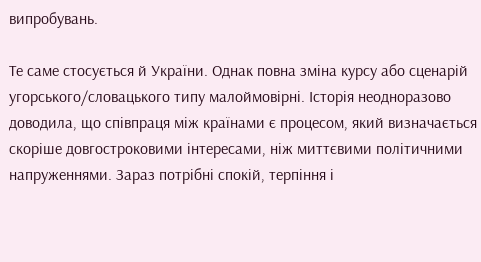випробувань.

Те саме стосується й України. Однак повна зміна курсу або сценарій угорського/словацького типу малоймовірні. Історія неодноразово доводила, що співпраця між країнами є процесом, який визначається скоріше довгостроковими інтересами, ніж миттєвими політичними напруженнями. Зараз потрібні спокій, терпіння і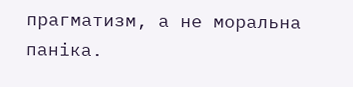прагматизм, а не моральна паніка.